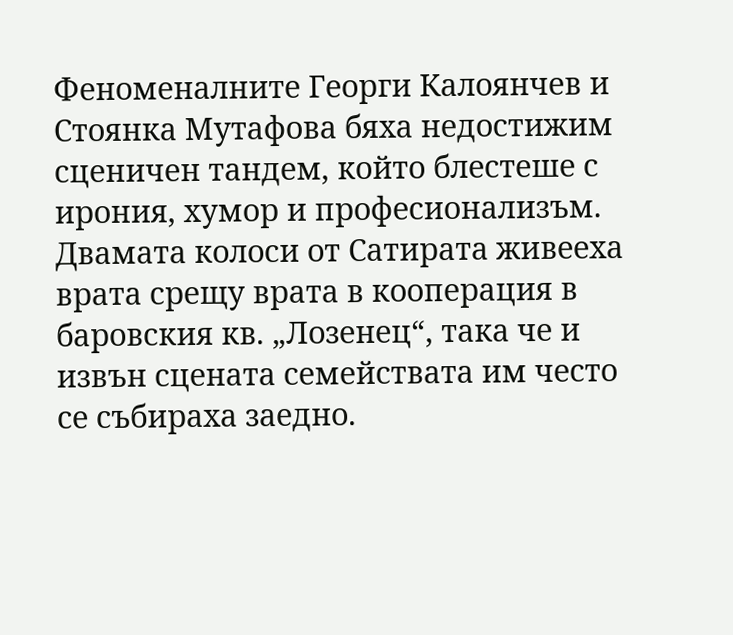Феноменалните Георги Калоянчев и Стоянка Мутафова бяха недостижим сценичен тандем, който блестеше с ирония, хумор и професионализъм. Двамата колоси от Сатирата живееха врата срещу врата в кооперация в баровския кв. „Лозенец“, така че и извън сцената семействата им често се събираха заедно.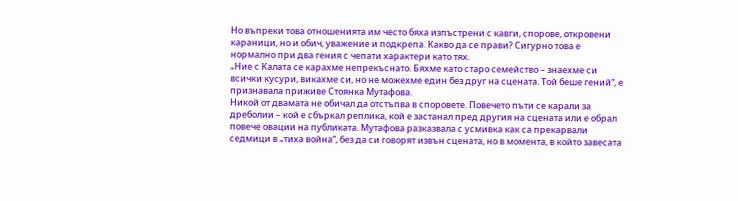Но въпреки това отношенията им често бяха изпъстрени с кавги, спорове, откровени караници, но и обич, уважение и подкрепа. Какво да се прави? Сигурно това е нормално при два гения с чепати характери като тях.
„Ние с Калата се карахме непрекъснато. Бяхме като старо семейство – знаехме си всички кусури, викахме си, но не можехме един без друг на сцената. Той беше гений“, е признавала приживе Стоянка Мутафова.
Никой от двамата не обичал да отстъпва в споровете. Повечето пъти се карали за дреболии – кой е сбъркал реплика, кой е застанал пред другия на сцената или е обрал повече овации на публиката. Мутафова разказвала с усмивка как са прекарвали седмици в „тиха война“, без да си говорят извън сцената, но в момента, в който завесата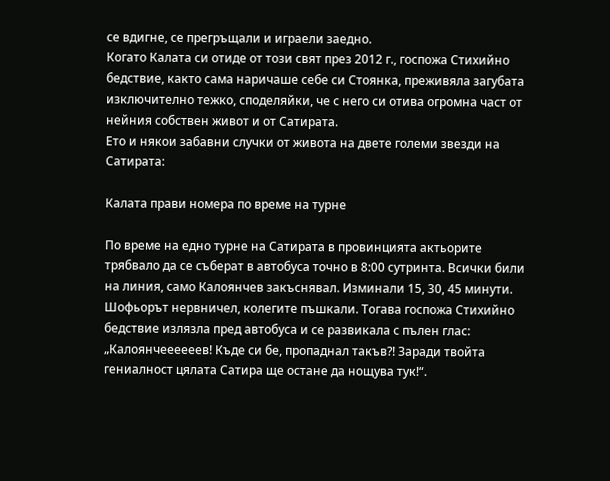се вдигне, се прегръщали и играели заедно.
Когато Калата си отиде от този свят през 2012 г., госпожа Стихийно бедствие, както сама наричаше себе си Стоянка, преживяла загубата изключително тежко, споделяйки, че с него си отива огромна част от нейния собствен живот и от Сатирата.
Ето и някои забавни случки от живота на двете големи звезди на Сатирата:

Калата прави номера по време на турне

По време на едно турне на Сатирата в провинцията актьорите трябвало да се съберат в автобуса точно в 8:00 сутринта. Всички били на линия, само Калоянчев закъснявал. Изминали 15, 30, 45 минути. Шофьорът нервничел, колегите пъшкали. Тогава госпожа Стихийно бедствие излязла пред автобуса и се развикала с пълен глас: „Калоянчеееееев! Къде си бе, пропаднал такъв?! Заради твойта гениалност цялата Сатира ще остане да нощува тук!“.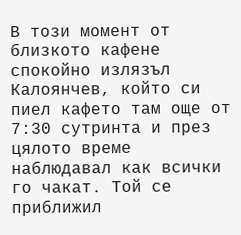В този момент от близкото кафене спокойно излязъл Калоянчев, който си пиел кафето там още от 7:30 сутринта и през цялото време наблюдавал как всички го чакат. Той се приближил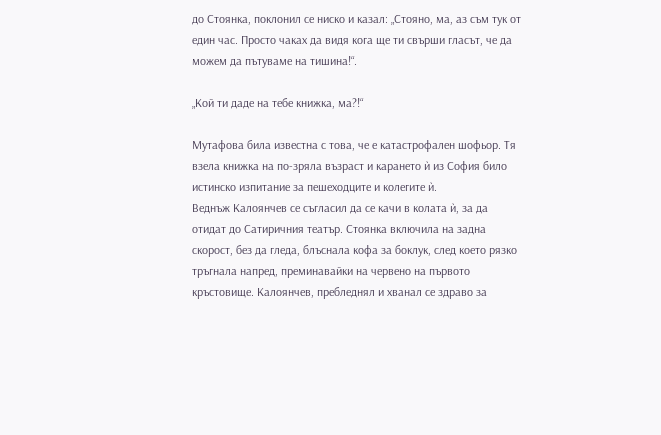до Стоянка, поклонил се ниско и казал: „Стояно, ма, аз съм тук от един час. Просто чаках да видя кога ще ти свърши гласът, че да можем да пътуваме на тишина!“.

„Кой ти даде на тебе книжка, ма?!“

Мутафова била известна с това, че е катастрофален шофьор. Тя взела книжка на по-зряла възраст и карането ѝ из София било истинско изпитание за пешеходците и колегите ѝ.
Веднъж Калоянчев се съгласил да се качи в колата ѝ, за да отидат до Сатиричния театър. Стоянка включила на задна скорост, без да гледа, блъснала кофа за боклук, след което рязко тръгнала напред, преминавайки на червено на първото кръстовище. Калоянчев, пребледнял и хванал се здраво за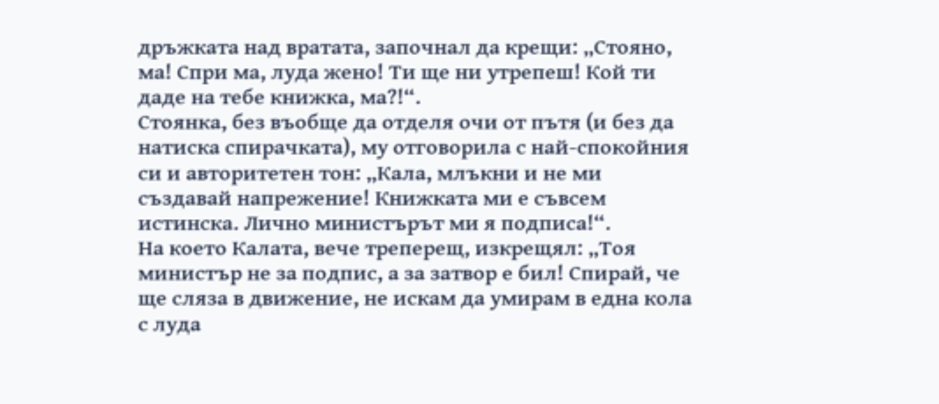дръжката над вратата, започнал да крещи: „Стояно, ма! Спри ма, луда жено! Ти ще ни утрепеш! Кой ти даде на тебе книжка, ма?!“.
Стоянка, без въобще да отделя очи от пътя (и без да натиска спирачката), му отговорила с най-спокойния си и авторитетен тон: „Кала, млъкни и не ми създавай напрежение! Книжката ми е съвсем истинска. Лично министърът ми я подписа!“.
На което Калата, вече треперещ, изкрещял: „Тоя министър не за подпис, а за затвор е бил! Спирай, че ще сляза в движение, не искам да умирам в една кола с луда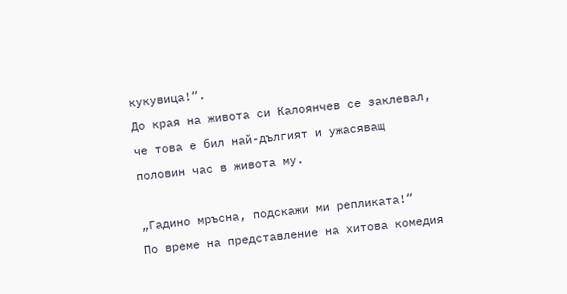кукувица!“.
До края на живота си Калоянчев се заклевал, че това е бил най-дългият и ужасяващ половин час в живота му.

„Гадино мръсна, подскажи ми репликата!“
По време на представление на хитова комедия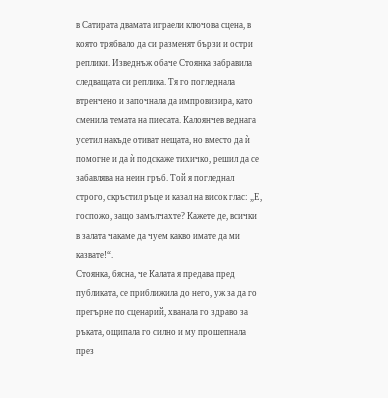в Сатирата двамата играели ключова сцена, в която трябвало да си разменят бързи и остри реплики. Изведнъж обаче Стоянка забравила следващата си реплика. Тя го погледнала втренчено и започнала да импровизира, като сменила темата на пиесата. Калоянчев веднага усетил накъде отиват нещата, но вместо да ѝ помогне и да ѝ подскаже тихичко, решил да се забавлява на неин гръб. Той я погледнал строго, скръстил ръце и казал на висок глас: „Е, госпожо, защо замълчахте? Кажете де, всички в залата чакаме да чуем какво имате да ми казвате!“.
Стоянка, бясна, че Калата я предава пред публиката, се приближила до него, уж за да го прегърне по сценарий, хванала го здраво за ръката, ощипала го силно и му прошепнала през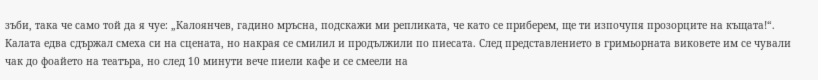зъби, така че само той да я чуе: „Калоянчев, гадино мръсна, подскажи ми репликата, че като се приберем, ще ти изпочупя прозорците на къщата!“.
Калата едва сдържал смеха си на сцената, но накрая се смилил и продължили по пиесата. След представлението в гримьорната виковете им се чували чак до фоайето на театъра, но след 10 минути вече пиели кафе и се смеели на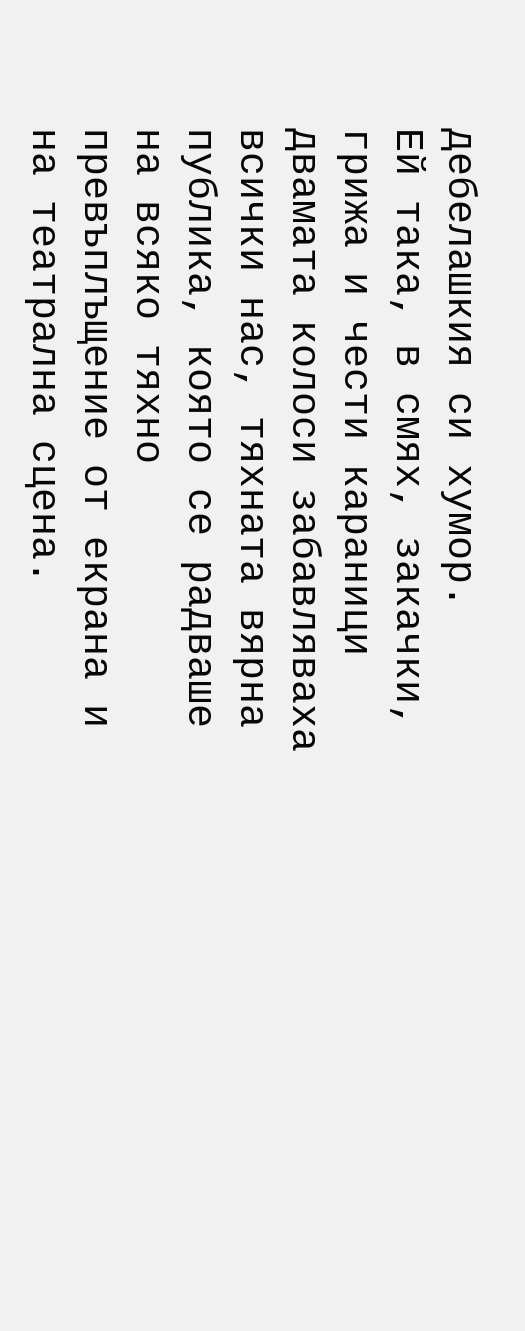дебелашкия си хумор.
Ей така, в смях, закачки, грижа и чести караници двамата колоси забавляваха всички нас, тяхната вярна публика, която се радваше на всяко тяхно превъплъщение от екрана и на театрална сцена.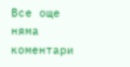Все още няма коментари